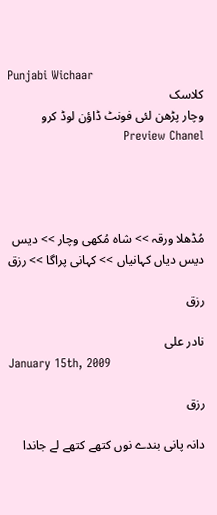Punjabi Wichaar
کلاسک
وچار پڑھن لئی فونٹ ڈاؤن لوڈ کرو Preview Chanel




مُڈھلا ورقہ >> شاہ مُکھی وچار >> دیس دیس دیاں کہانیاں >> کہانی پراگا >> رزق

رزق

نادر علی
January 15th, 2009

رزق

دانہ پانی بندے نوں کتھے کتھے لے جاندا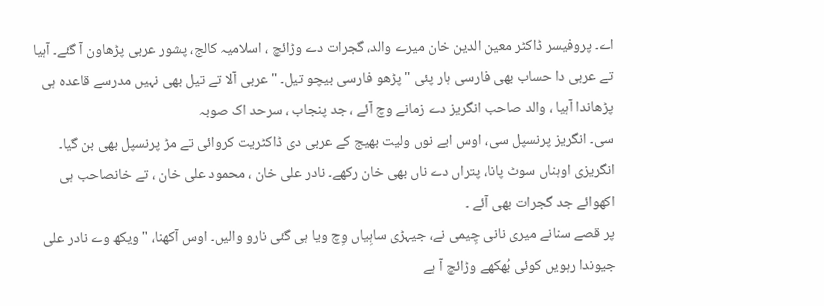اے۔ پروفیسر ڈاکٹر معین الدین خان میرے والد، گجرات دے وڑائچ ، اسلامیہ کالج، پشور عربی پڑھاون آ گئے۔ آہیا تے عربی دا حساب بھی فارسی ہار پئی "پڑھو فارسی بیچو تیل۔ "عربی آلا تے تیل بھی نہیں مدرسے قاعدہ ہی پڑھاندا آہیا ، والد صاحب انگریز دے زمانے وچ آئے ، جد پنجاب ، سرحد اک صوبہ
سی۔ انگریز پرنسپل سی، اوس ابے نوں ولیت بھیج کے عربی دی ڈاکٹریت کروائی تے مڑ پرنسپل بھی بن گیا۔ انگریزی اوہناں سوٹ پانا، پتراں دے ناں بھی خان رکھے۔ نادر علی خان ، محمود علی خان ، تے خانصاحب ہی اکھوائے جد گجرات بھی آئے ۔
پر قصے سنانے میری نانی چِیمی نے، جیہڑی ساہِیاں وِچ ویا ہی گئی نارو والیں۔ اوس آکھنا، "ویکھ وے نادر علی جیوندا رہویں کوئی بُھکھے وڑائچ آ ہے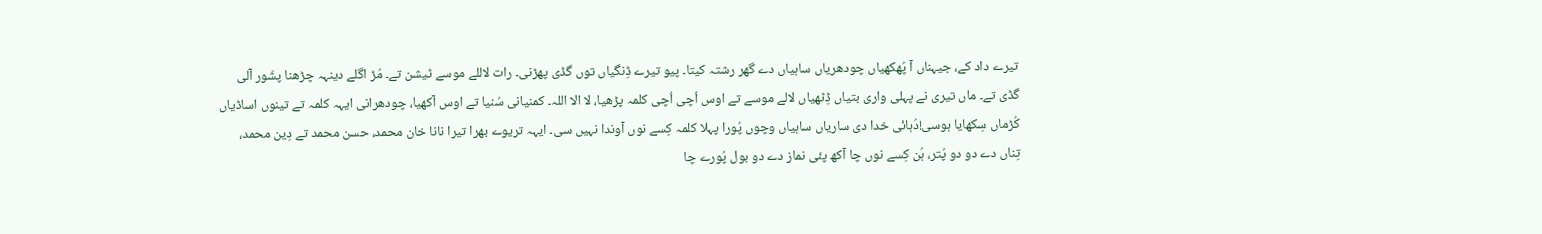تیرے داد کے، جیہناں آ پُھکھیاں چودھریاں ساہیاں دے گھر رشتہ کیتا۔ پیو تیرے ڈِنگیاں توں گڈی پھڑنی۔ رات لاللے موسے ٹیشن تے۔ مُڑ اگلے دینہہ چڑھنا پشَور آلی گڈی تے۔ ماں تیری نے پہلی واری بتیاں ڈِٹھیاں لالے موسے تے اوس اُچی اُچی کلمہ پڑھیا، لا الا اللہ۔ کمنیانی سُنیا تے اوس آکھیا، چودھرانی ایہہ کلمہ تے تینوں اساڈیاں کُڑماں سِکھایا ہوسی!دُہائی خدا دی ساریاں ساہیاں وچوں پُورا پہلا کلمہ کِسے نوں آوندا نہیں سی۔ ایہہ تریوے بھرا تیرا نانا خان محمد، حسن محمد تے دِین محمد، تِناں دے دو دو پُتر، ہُن کِسے نوں چا آکھ پئی نماز دے دو بول پُورے چا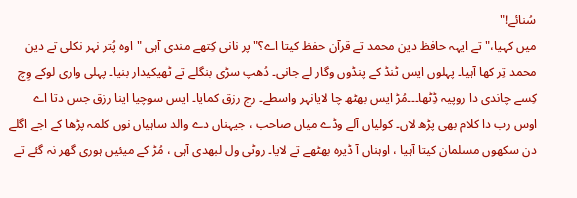سُنائے!"
میں کہیا،"تے ایہہ حافظ دین محمد تے قرآن حفظ کیتا اے؟"پر نانی کِتھے مندی آہی "اوہ پُتر نہر نکلی تے دین محمد تِر کھا آہیا۔ پہلوں ایس ٹنڈ کے پنڈوں وگار لے جانی۔ دُھپ سڑی بنگلے تے ٹھیکیدار بنیا۔ پہلی واری لوکے وِچ کِسے چاندی دا روپیہ ڈِٹھا۔۔۔مُڑ ایس بھٹھ چا لایانہر واسطے۔ رج رزق کمایا۔ ایس سوچیا اینا رزق جس دتا اے اوس رب دا کلام بھی پڑھ لاں۔ کولیاں آلے وڈے میاں صاحب ، جیہناں دے والد ساہیاں نوں کلمہ پڑھا کے اجے اگلے دن سکھوں مسلمان کیتا آہیا ، اوہناں آ ڈیرہ بھٹھے تے لایا۔ روٹی ول لبھدی آہی ، مُڑ کے میئیں ہوری گھر نہ گئے تے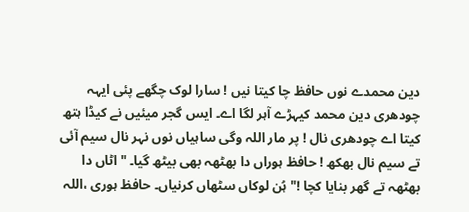دین محمدے نوں حافظ چا کیتا نیں ! سارا لوک چگھے پئی ایہہ چودھری دین محمد کیہڑے آہر لگا اے۔ ایس گجر میئیں نے کیڈا ہتھ کیتا اے چودھری نال ! پر مار اللہ وگی ساہیاں نوں نہر نال سیم آئی تے سیم نال بھکھ ! حافظ ہوراں دا بھٹھہ بھی بیٹھ گیا۔ "اٹاں دا بھٹھہ تے گھر بنایا کچا !"ہُن لوکاں سٹھاں کرنیاں۔ حافظ ہوری ،اللہ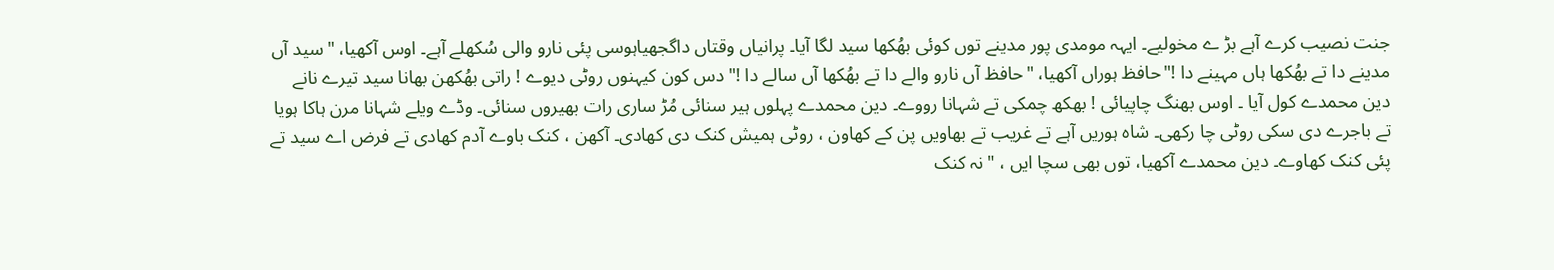جنت نصیب کرے آہے بڑ ے مخولیے۔ ایہہ مومدی پور مدینے توں کوئی بھُکھا سید لگا آیا۔ پرانیاں وقتاں داگجھیاہوسی پئی نارو والی سُکھلے آہے۔ اوس آکھیا، "سید آں مدینے دا تے بھُکھا ہاں مہینے دا !"حافظ ہوراں آکھیا، "حافظ آں نارو والے دا تے بھُکھا آں سالے دا !"دس کون کیہنوں روٹی دیوے ! راتی بھُکھن بھانا سید تیرے نانے دین محمدے کول آیا ۔ اوس بھنگ چاپیائی ! بھکھ چمکی تے شہانا رووے۔ دین محمدے پہلوں ہیر سنائی مُڑ ساری رات بھیروں سنائی۔ وڈے ویلے شہانا مرن ہاکا ہویا تے باجرے دی سکی روٹی چا رکھی۔ شاہ ہوریں آہے تے غریب تے بھاویں پن کے کھاون ، روٹی ہمیش کنک دی کھادی۔ آکھن ، کنک باوے آدم کھادی تے فرض اے سید تے پئی کنک کھاوے۔ دین محمدے آکھیا، توں بھی سچا ایں ، "نہ کنک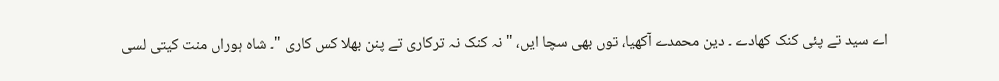اے سید تے پئی کنک کھادے ۔ دین محمدے آکھیا، توں بھی سچا ایں، "نہ کنک نہ ترکاری تے پنن بھلا کس کاری "۔ شاہ ہوراں منت کیتی لسی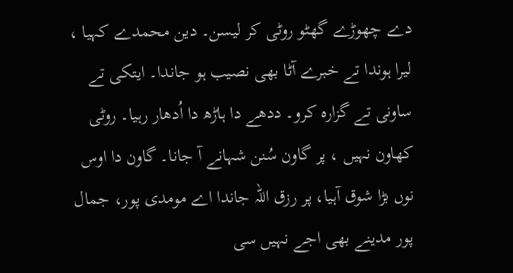دے چھوڑے گھٹو روٹی کر لیسن۔ دین محمدے کہیا ، لیرا ہوندا تے خبرے آٹا بھی نصیب ہو جاندا۔ ایتکی تے ساونی تے گزارہ کرو۔ ددھے دا ہاڑھ دا اُدھار رہیا۔ روٹی کھاون نہیں ، پر گاون سُنن شہانے آ جانا۔ گاون دا اوس نوں بڑا شوق آہیا، پر رزق اللہ جاندا اے مومدی پور، جمال پور مدینے بھی اجے نہیں سی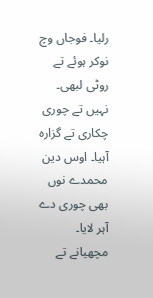رلیا۔ فوجاں وچ نوکر ہوئے تے روٹی لبھی۔ نہیں تے چوری چکاری تے گزارہ آہیا۔ اوس دین محمدے نوں بھی چوری دے آہر لایا۔ مچھیانے تے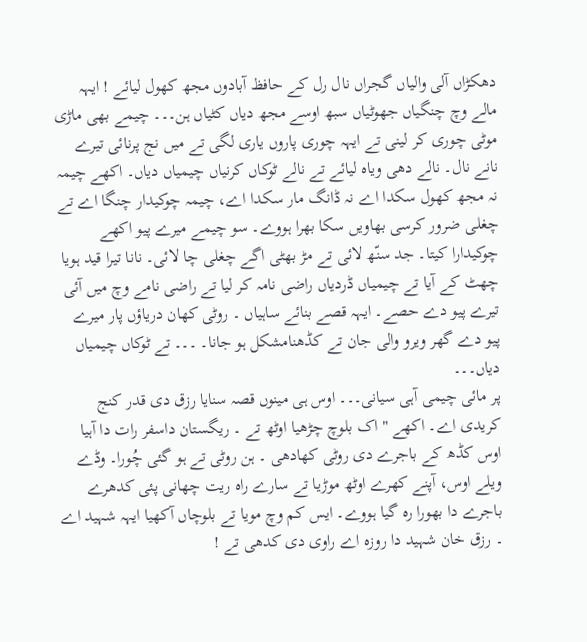دھکڑاں آلی والیاں گجراں نال رل کے حافظ آبادوں مجھ کھول لیائے ! ایہہ مالے وچ چنگیاں جھوٹیاں سبھ اوسے مجھ دیاں کٹیاں ہن۔۔۔ چیمے بھی ماڑی موٹی چوری کر لینی تے ایہہ چوری پاروں یاری لگی تے میں نج پرنائی تیرے نانے نال۔ نالے دھی ویاہ لیائے تے نالے ٹوکاں کرنیاں چیمیاں دیاں۔ اکھے چیمہ نہ مجھ کھول سکدا اے نہ ڈانگ مار سکدا اے، چیمہ چوکیدار چنگا اے تے چغلی ضرور کرسی بھاویں سکا بھرا ہووے۔ سو چیمے میرے پیو اکھے چوکیدارا کیتا۔ جد سنّھ لائی تے مڑ بھٹی اگے چغلی چا لائی۔ نانا تیرا قید ہویا چھٹ کے آیا تے چیمیاں ڈردیاں راضی نامہ کر لیا تے راضی نامے وچ میں آئی تیرے پیو دے حصے۔ ایہہ قصے بنائے ساہیاں ۔ روٹی کھان دریاؤں پار میرے پیو دے گھر ویرو والی جان تے کڈھنامشکل ہو جانا۔ ۔۔۔ تے ٹوکاں چیمیاں دیاں۔۔۔
پر مائی چیمی آہی سیانی۔۔۔ اوس ہی مینوں قصہ سنایا رزق دی قدر کنج کریدی اے۔ اکھے "اک بلوچ چڑھیا اوٹھ تے ۔ ریگستان داسفر رات دا آہیا اوس کڈھ کے باجرے دی روٹی کھادھی ۔ ہن روٹی تے ہو گئی چُورا۔ وڈے ویلے اوس، آپنے کھرے اوٹھ موڑیا تے سارے راہ ریت چھانی پئی کدھرے باجرے دا بھورا رہ گیا ہووے۔ ایس کم وچ مویا تے بلوچاں آکھیا ایہہ شہید اے ۔ رزق خان شہید دا روزہ اے راوی دی کدھی تے !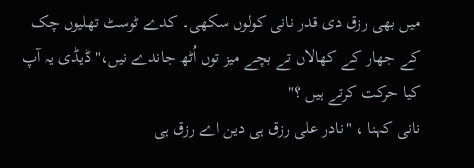میں بھی رزق دی قدر نانی کولوں سکھی۔ کدے ٹوسٹ تھلیوں چک کے جھار کے کھالاں تے بچے میز توں اُٹھ جاندے نیں،"ڈیڈی یہ آپ کیا حرکت کرتے ہیں ؟"
نانی کہنا ، "نادر علی رزق ہی دین اے رزق ہی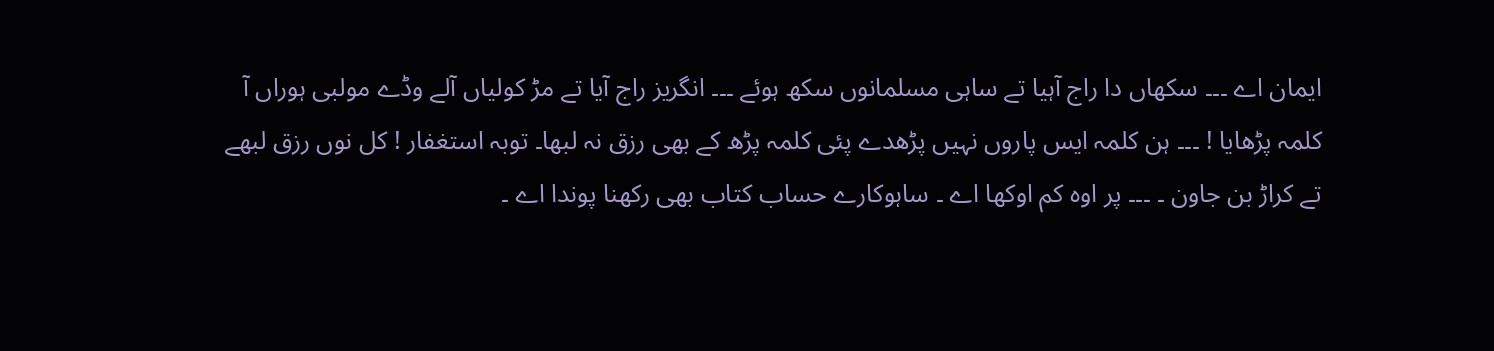ایمان اے ۔۔۔ سکھاں دا راج آہیا تے ساہی مسلمانوں سکھ ہوئے ۔۔۔ انگریز راج آیا تے مڑ کولیاں آلے وڈے مولبی ہوراں آ کلمہ پڑھایا ! ۔۔۔ ہن کلمہ ایس پاروں نہیں پڑھدے پئی کلمہ پڑھ کے بھی رزق نہ لبھا۔ توبہ استغفار ! کل نوں رزق لبھے تے کراڑ بن جاون ۔ ۔۔۔ پر اوہ کم اوکھا اے ۔ ساہوکارے حساب کتاب بھی رکھنا پوندا اے ۔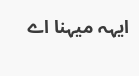ایہہ میہنا اے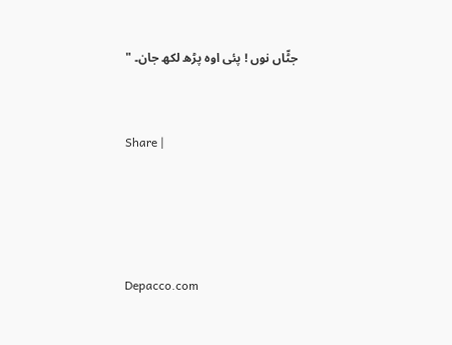جٹّاں نوں ! پئی اوہ پڑھ لکھ جان۔ "


Share |




Depacco.com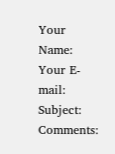Your Name:
Your E-mail:
Subject:
Comments: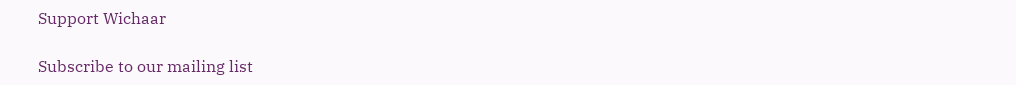Support Wichaar

Subscribe to our mailing list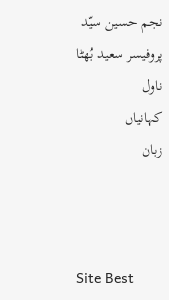نجم حسین سیّد
پروفیسر سعید بُھٹا
ناول
کہانیاں
زبان



Site Best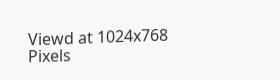Viewd at 1024x768 Pixels